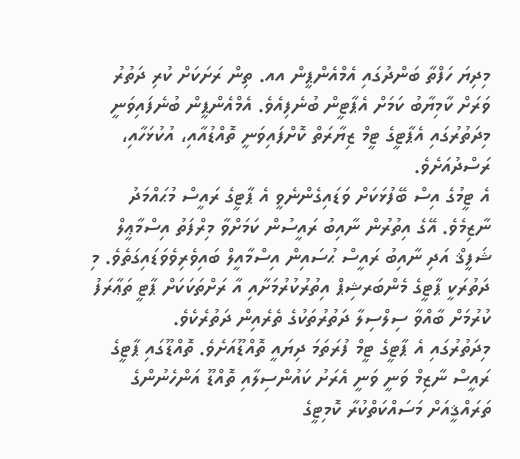މިދިޔަ ހަފްތާ ބަންދުގައި އެމްއެންޕީން އއ. ތިން ރަށަކަށް ކުރި ދަތުރު ވަރަށް ކާމިޔާބު ކަމަށް އެޕާޓީން ބުނެފިއެވެ. އެމްއެންޕީން ބުނެފައިވަނީ މިދަތުރުގައި އެޕާޓީގެ ޓީމް ޒިޔާރަތް ކޮށްފައިވަނީ ތޮއްޑުއާއި، އުކުޅަހާއި، ރަސްދުއަށެވެ.
އެ ޓީމުގެ އިސް ބޭފުޅަކަށް ވަޑައިގެންނެވީ އެ ޕާޓީގެ ރައީސް މުޙައްމަދު ނާޒިމެވެ. އޭގެ އިތުރުން ނާއިބު ރައީސުން ކަމަށްވާ މިރްފަތު އިސްމާޢީލް ޝަފީޤް އަދި ނާއިބު ރައީސް ޙުސައިން އިސްމާއީލް ބައިވެރިވެވަޑައިގަތެވެ. މި ދަތުރަކީ ޕާޓީގެ މެންބަރޝިޕް އިތުރުކުރުމަށާއި އާ ރަށްތަކަކަށް ޕާޓީ ތަޢާރަފު ކުރުމަށް ބާއްވާ ސިލްސިލާ ދަތުރުތަކުގެ ތެރެއިން ދަތުރެކެވެ.
މިދަތުރުގައި އެ ޕާޓީގެ ޓީމް ފުރަތަމަ ދިޔައީ ތޮއްޑޫއަށެވެ. ތޮއްޑޫގައި ޕާޓީގެ ރައީސް ނާޒިމް ވަނީ ވަނީ އެރަށު ކައުންސިލާއި ތޮއްޑޫ އަންހެނުންގެ ތަރައްޤީއަށް މަސައްކަތްކުރާ ކޮމިޓީގެ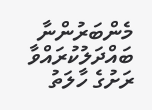މެންބަރުންނާ ބައްދަލުކުރައްވާ ރަށުގެ ހާލަތު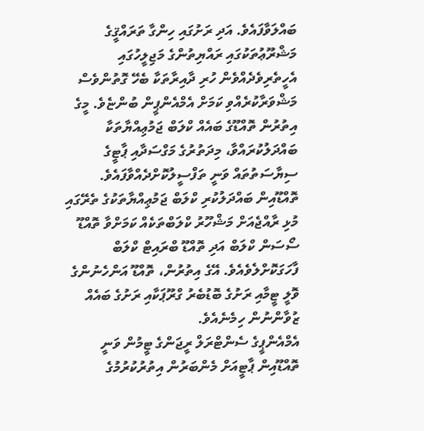ބައްލަވާފައެވެ. އަދި ރަށުގައި ހިންގާ ތަރައްޤީގެ މަޝްރޫޢުތަކުގައި ރައްޔިތުންގެ މަޖިލީހުގައި އެހީތެރިވެދެއްވެން ހުރި ދާއިރާތަކާ ބެހޭ ގޮތުންވެސް މަޝްވަރާކުރެއްވި ކަމަށް އެމްއެންޕީން ބުންޏެވެ. މީގެ އިތުރުން ތޮއްޑޫގެ ބައެއް ކްލަބް ޖަމުޢިއްޔާތަކާ ބައްދަލުކުރައްވާ، މިދަތުރުގެ މަގްސަދާއި ޕާޓީގެ ސިޔާސަތުތައް ވަނީ ތަފްސީލުކޮށްދެއްވާފައެވެ. ތޮއްޑޫއިން ބައްދަލުކުރި ކްލަބް ޖަމުޢިއްޔާތަކުގެ ތެރޭގައި މުޅި ރާއްޖެއަށް މަޝްހޫރު ކްލަބްތަކެއް ކަމަށްވާ ތޮއްޑޫ ސޯސަން ކްލަބް އަދި ތޮއްޑޫ ބްރައިޓް ކްލަބް ފާހަގަކޮށްލެވެއެވެ. އޭގެ އިތުރުން، ތޮއްޑޫ އަންހެނުންގެ ވޮލީ ޓީމާއި ރަށުގެ ބޮޑުބެރު ގްރޫޕަކާއި ރަށުގެ ބައެއް ޒުވާންނުން ހިމެނެއެވެ.
އެމްއެންޕީގެ ސެންޓްރަލް ރީޖަންގެ ޓީމުން ވަނީ ތޮއްޑޫއިން ޕާޓީއަށް މެންބަރުން އިތުރުކުރުމުގެ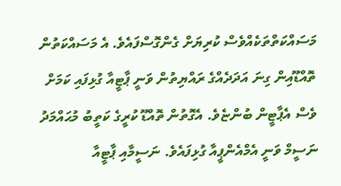މަސައްކަތްތަކެއްވެސް ކުރިޔަށް ގެންގޮސްފައެވެ. އެ މަސައްކަތުން ތޮއްޑޫއިން ގިނަ އަދަދެއްގެ ރައްޔިތުން ވަނީ ޕާޓީއާ ގުޅިފައި ކަމަށް ވެސް އެޕާޓީން ބުންޏެވެ. އެގޮތުން ތޮއްޑޫ ކުރީގެ ކަތީބު މުޙައްމަދު ނަސީމް ވަނީ އެމްއެންޕީއާ ގުޅިފައެވެ. ނަސީމާއި ޕާޓީއާ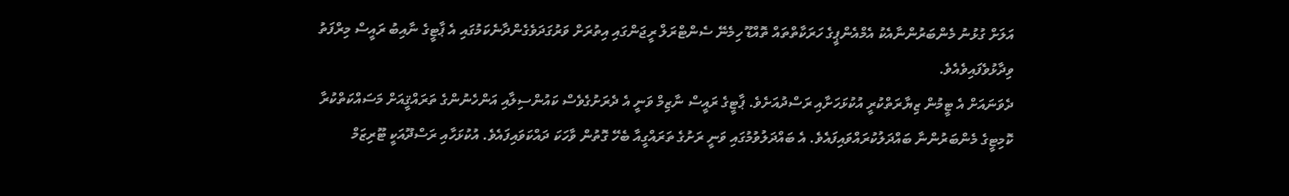އަލަށް ގުޅުނު މެންބަރުންނާއެކު އެމްއެންޕީގެ ހަރަކާތްތައް ތޮއްޑޫ ހިމެނޭ ސެންޓްރަލް ރީޖަންގައި އިތުރަށް ވަރުގަދަވެގެންދާނެކަމުގައި އެ ޕާޓީގެ ނާއިބު ރައީސް މިރްފަތު ވިދާޅުވެފައިވެއެވެ.
ދެވަނައަށް އެ ޓީމުން ޒިޔާރަތްކުރީ އުކުޅަހަށާއި ރަސްދުއަށެވެ. ޕާޓީގެ ރައީސް ނާޒިމް ވަނީ އެ ދެރަށުގެވެސް ކައުންސިލާއި އަންހެނުންގެ ތަރައްޤީއަށް މަސައްކަތްކުރާ ކޮމިޓީގެ މެންބަރުންނާ ބައްދަލުކުރައްވައިފައެވެ. އެ ބައްދަލުވުމުގައި ވަނީ ރަށުގެ ތަރައްގީއާ ބެހޭ ގޮތުން ވާހަކަ ދައްކަވައިފައެވެ. އުކުޅަހާއި ރަސްދޫއަކީ ޓޫރިޒަމް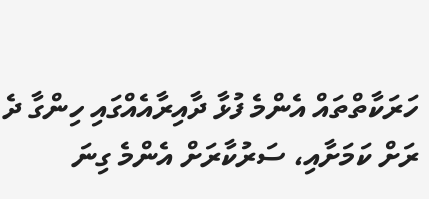ހަރަކާތްތައް އެންމެ ފުޅާ ދާއިރާއެއްގައި ހިންގާ ދެ ރަށް ކަމަށާއި، ސަރުކާރަށް އެންމެ ގިނަ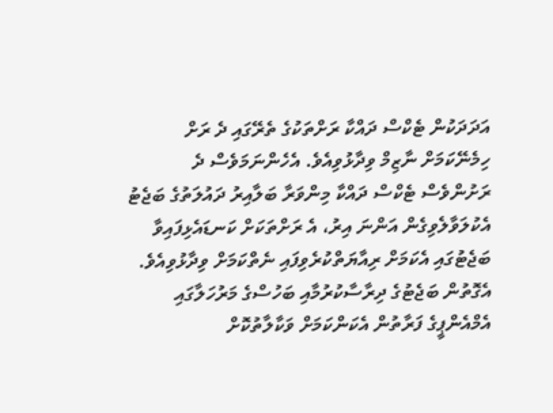އަދަދަކުން ޓެކްސް ދައްކާ ރަށްތަކުގެ ތެރޭގައި ދެ ރަށް ހިމެނޭކަމަށް ނާޒިމް ވިދާޅުވިއެވެ. އެހެންނަމަވެސް ދެ ރަށުންވެސް ޓެކްސް ދައްކާ މިންވަރާ ބަލާއިރު ދައުލަތުގެ ބަޖެޓު އެކުލަވާލެވިގެން އަންނަ އިރު، އެ ރަށްތަކަށް ކަނޑައެޅިފައިވާ ބަޖެޓުގައި އެކަމަށް ރިއާޔަތްކުރެވިފައި ނެތްކަމަށް ވިދާޅުވިއެވެ. އެގޮތުން ބަޖެޓުގެ ދިރާސާކުރުމާއި ބަހުސްގެ މަރުހަލާގައި އެމްއެންޕީގެ ފަރާތުން އެކަންކަމަށް ވަކާލާތުކޮށް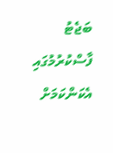ބަޖެޓު ފާސްކުރުމުގައި އެކަންކަމަށް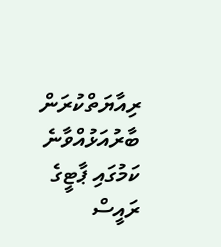ރިއާޔަތްކުރަން ބާރުއަޅުއްވާނެ ކަމުގައި ޕާޓީގެ ރައީސް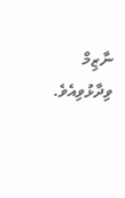ނާޒިމް ވިދާޅުވިއެވެ.